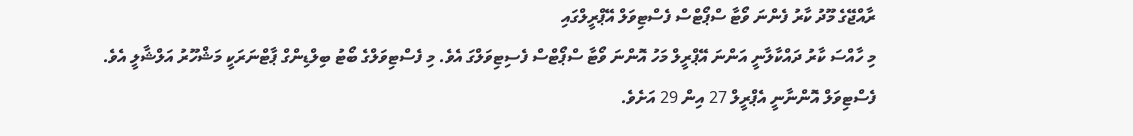ރާއްޖޭގެ މޫދު ކާރު ފެންނަ ވޯޓާ ސްޕޯޓްސް ފެސްޓިވަލް އޭޕްރީލްގައި
މި ހާއްސަ ކާރު ދައްކާލާނީ އަންނަ އޭޕްރީލް މަހު އޮންނަ ވޯޓާ ސްޕޯޓްސް ފެސިޓިވަލްގަ އެވެ. މި ފެސްޓިވަލްގެ ބޯޓު ބިލްޑިންގް ޕާޓްނަރަކީ މަޝްހޫރު އަލްޝާލީ އެވެ. ފެސްޓިވަލް އޮންނާނީ އެޕްރީލް 27 އިން 29 އަށެވެ.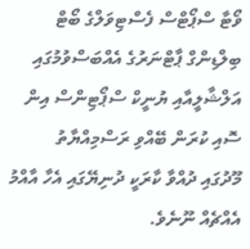ވޯޓާ ސްޕޯޓްސް ފެސްޓިވަލްގެ ބޯޓް ބިލްޑިންގް ޕާޓްނަރުގެ އެއްބަސްވުމުގައި އަލްޝާލީއާއި ޔުނީކް ސްޕޯޓިންސް އިން ސޮއި ކުރަން ބޭއްވި ރަސްމިއްޔާތު
މޫދުގައި ދުއްވާ ކާރަކީ ދުނިޔޭގައި އެހާ އާއްމު އެއްޗެއް ނޫނެވެ.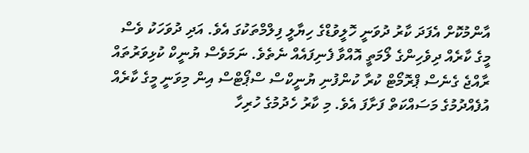އާންމުކޮށް އެފަދަ ކާރު ދުވަނީ ހޮލީވުޑްގެ ހިޔާލީ ފިލްމްތަކުގަ އެވެ. އަދި ދުވަހަކު ވެސް މީގެ ކާރެއް ދިވެހިންގެ ލޯމަތީ އޮއްވާ ފެނިފައެއް ނެތެވެ. ނަމަވެސް ޔުނީކް ކުޅިވަރުތައް ރާއްޖެ ގެނެސް ޕްރޮމޯޓް ކުރާ ކުންފުނި ޔުނީކްސް ސްޕޯޓްސް އިން މިވަނީ މީގެ ކާރެއް އުފެއްދުމުގެ މަސައްކަތް ފަށާފަ އެވެ. މި ކާރު ހެދުމުގެ ހުރިހާ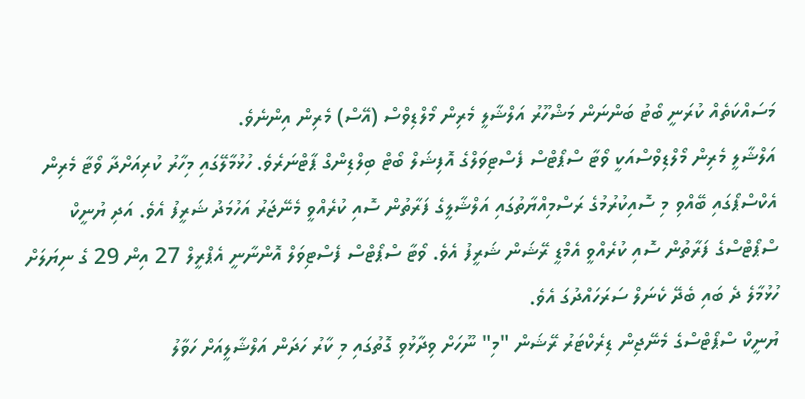މަސައްކަތެއް ކުރަނީ ބޯޓު ބަންނަން މަޝްހޫރު އަލްޝާލީ މެރިން މޯލްޑިވްސް (އޭސް) މެރިން އިންނެވެ.
އަލްޝާލީ މެރިން މޯލްޑިވްސްއަކީ ވޯޓާ ސްޕޯޓްސް ފެސްޓިވަލްގެ އޮފިޝަލް ބޯޓް ބިލްޑިންގް ޕާޓްނަރެވެ. ހުޅުމާލޭގައި މިހާރު ކުރިއަށްދާ ވޯޓާ މެރިން އެކްސްޕޯގައި ބޭއްވި މި ސޮއިކުރުމުގެ ރަސްމިއްޔާތުގައި އަލްޝާލީގެ ފަރާތުން ސޮއި ކުރެއްވީ މެނޭޖަރު އަހުމަދު ޝަރީފު އެވެ. އަދި ޔުނީކް ސްޕޯޓްސްގެ ފަރާތުން ސޮއި ކުރެއްވީ އެމްޑީ ރޭޝަން ޝަރީފު އެވެ. ވޯޓާ ސްޕޯޓްސް ފެސްޓިވަލް އޮންނާނީ އެޕްރީލް 27 އިން 29 ގެ ނިޔަލަށް ހުޅުމާލެ ދެ ބައި ބެދޭ ކެނަލް ސަރަހައްދުގަ އެވެ.
ޔުނީކް ސްޕޯޓްސްގެ މެނޭޖިން ޑިރެކްޓަރު ރޭޝަން "މި" ނޫހަށް ވިދާޅުވި ގޮތުގައި މި ކާރު ހަދަން އަލްޝާލީއަށް ހަވާލު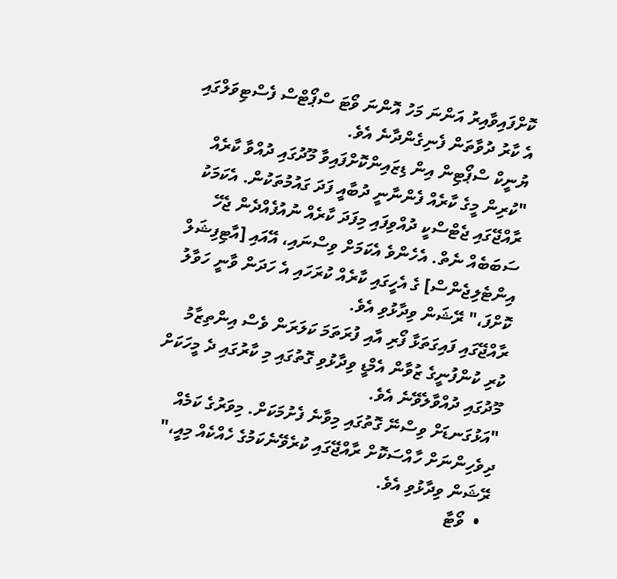ކޮށްފައިވާއިރު އަންނަ މަހު އޮންނަ ވޯޓަ ސްޕޯޓްސް ފެސްޓިވަލްގައި އެ ކާރު ދުވާތަން ފެނިގެންދާނެ އެވެ.
ޔުނީކް ސްޕޯޓިން އިން ޑިޒައިންކޮށްފައިވާ މޫދުގައި ދުއްވާ ކާރެއް
"ކުރިން މީގެ ކާރެއް ފެންނާނީ ދުބާއީ ފަދަ ގައުމުތަކުން. އެކަމަކު ރާއްޖޭގައި ޖެޓްސްކީ ދުއްވިފައި މިފަދަ ކާރެއް ނުއުފެއްދެން ޖެހޭ ސަބަބެއް ނެތް. އެހެންވެ އެކަމަށް ވިސްނައި، އޭއައި [އާޓިފިޝަލް އިންޓެލިޖެންސް] ގެ އެހީގައި ކާރެއް ކުރަހައި އެ ހަދަން ވާނީ ހަވާލު ކޮށްފަ،" ރޭޝަން ވިދާޅުވި އެވެ.
ރާއްޖޭގައި ފައިގަތަޅާ ފޯރި އާއި ފުރަތަމަ ކަލަރަން ވެސް އިންތިޒާމު ކުރި ކުންފުނީގެ ޒުވާން އެމްޑީ ވިދާޅުވި ގޮތުގައި މި ކާރުގައި ދެ މީހަކަށް މޫދުގައި ދުއްވާލެވޭނެ އެވެ.
"އަޅުގަނޑަށް ވިސްނޭ ގޮތުގައި މިވާނެ ފެށުމަކަށް. މިވަރުގެ ކަމެއް ދިވެހިންނަށް ހާއްސަކޮށް ރާއްޖޭގައި ކުރެވޭނެކަމުގެ ހެއްކެއް މިއީ،" ރޭޝަން ވިދާޅުވި އެވެ.
  •  ވޯޓާ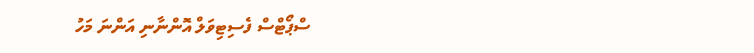ސްޕޯޓްސް ފެސިޓިވަލް އޮންނާނި އަންނަ މަހު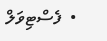•  ފެސްޓިވަލް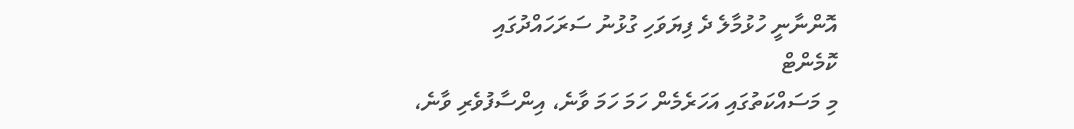އޮންނާނީ ހުޅުމާލެ ދެ ފިޔަވަހި ގުޅުނު ސަރަހައްދުގައި
ކޮމެންޓް
މި މަސައްކަތުގައި އަހަރެމެން ހަމަ ހަމަ ވާނެ، އިންސާފުވެރި ވާނެ،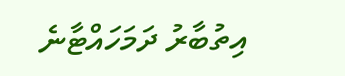އިތުބާރު ދަމަހައްޓާނެ